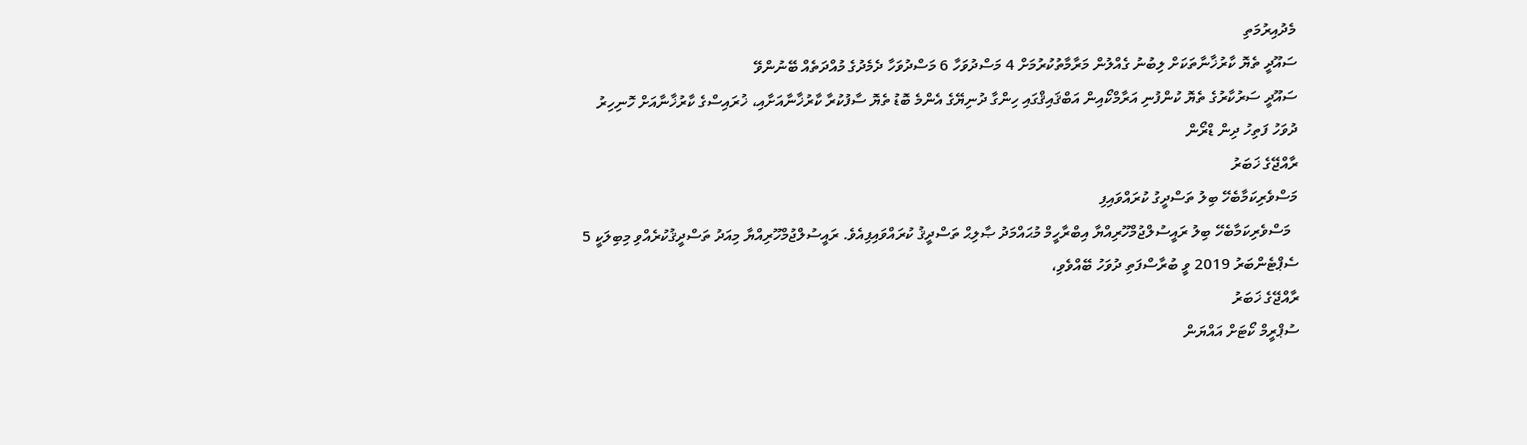މެދުއިރުމަތި
ސައޫދީ ތެޔޮ ކާރުޚާނާތަކަށް ލިބުނު ގެއްލުން މަރާމާތުކުރުމަށް 4 މަސްދުވަހާ 6 މަސްދުވަހާ ދެމެދުގެ މުއްދަތެއް ބޭނުންވޭ
ސައޫދީ ސަރުކާރުގެ ތެޔޮ ކުންފުނި އަރާމްކޯއިން އަބްޤައިޤްގައި ހިންގާ ދުނިޔޭގެ އެންމެ ބޮޑު ތެޔޮ ސާފުކުރާ ކާރުޚާނާއަށާއި، ޚުރައިސްގެ ކާރުޚާނާއަށް ހޮނިހިރު ދުވަހު ފަތިހު ދިން ޑްރޯން
ރާއްޖޭގެ ޚަބަރު
މަސްވެރިކަމާބެހޭ ބިލު ތަސްދީގު ކުރައްވައިފި
  މަސްވެރިކަމާބެހޭ ބިލު ރައީސުލްޖުމްހޫރިއްޔާ އިބްރާހީމް މުޙައްމަދު ޞާލިޙް ތަސްދީޤު ކުރައްވައިފިއެވެ. ރައީސުލްޖުމްހޫރިއްޔާ މިއަދު ތަސްދީޤުކުރެއްވި މިބިލަކީ 5 ސެޕްޓެންބަރު 2019 ވީ ބުރާސްފަތި ދުވަހު ބޭއްވެވި،
ރާއްޖޭގެ ޚަބަރު
ސުޕްރީމް ކޯޓަށް އައްޔަން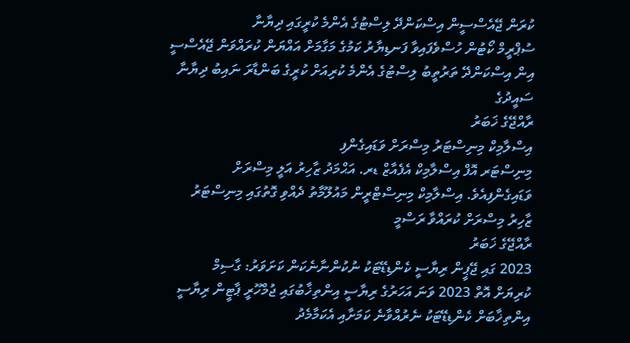ކުރަން ޖޭއެސްސީން އިސްކަންދޭ ލިސްޓުގެ އެންމެ ކުރީގައި ދިޔާނާ
ސުޕްރީމް ކޯޓުން ހުސްވެފައިވާ ފަނޑިޔާރު ކަމުގެ މަގާމަށް އައްޔަން ކުރައްވަން ޖޭއެސްސީ އިން އިސްކަންދޭ ތަރުތީބު ލިސްޓުގެ އެންމެ ކުރިއަށް ކުރީގެ ބަންޑާރަ ނައިބު ދިޔާނާ ސައީދުގެ
ރާއްޖޭގެ ޚަބަރު
އިސްލާމިކް މިނިސްޓަރު މިސްރަށް ވަޑައިގެންފި
މިނިސްޓަރ އޮފް އިސްލާމިކް އެފެއާޒް ޑރ. އަޙްމަދު ޒާހިރު އަލީ މިސްރަށް ވަޑައިގެންފިއެވެ. އިސްލާމިކް މިނިސްޓްރީން މައުލޫމާތު ދެއްވި ގޮތުގައި މިނިސްޓަރު ޒާހިރު މިސްރަށް ކުރައްވާ ރަސްމީ
ރާއްޖޭގެ ޚަބަރު
2023 ގައި ޖޭޕީން ރިޔާސީ ކެންޑިޑޭޓަކު ނުކުންނާނެކަން ކަށަވަރު: ގާސިމް
ކުރިޔަށް އޮތް 2023 ވަނަ އަހަރުގެ ރިޔާސީ އިންތިޚާބުގައި ޖުމްހޫރީ ޕާޓީން ރިޔާސީ އިންތިޚާބަށް ކެންޑިޑޭޓަކު ނެރުއްވާނެ ކަމަށާއި އެކަމާމެދު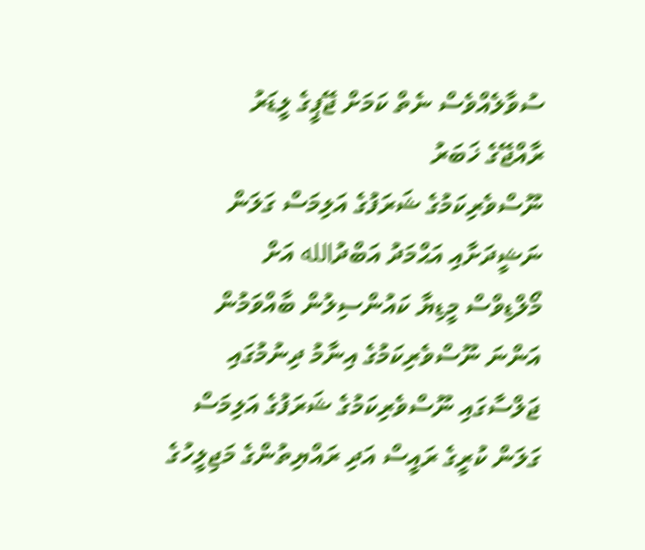ސުވާލެއްވެސް ނެތް ކަމަށް ޖޭޕީގެ ލީޑަރު
ރާއްޖޭގެ ޚަބަރު
ނޫސްވެރިކަމުގެ ޝަރަފުގެ އަލިމަސް ގަލަން ނަޝީދަށާއި އަޙްމަދު އަބްދުالله އަށް
މޯލްޑިވްސް މީޑިޔާ ކައުންސިލުން ބާއްވަމުން އަންނަ ނޫސްވެރިކަމުގެ އިނާމު ދިނުމުގައި ޖަލްސާގައި ނޫސްވެރިކަމުގެ ޝަރަފުގެ އަލިމަސް ގަލަން ކުރީގެ ރައީސް އަދި ރައްޔިތުންގެ މަޖިލީހުގެ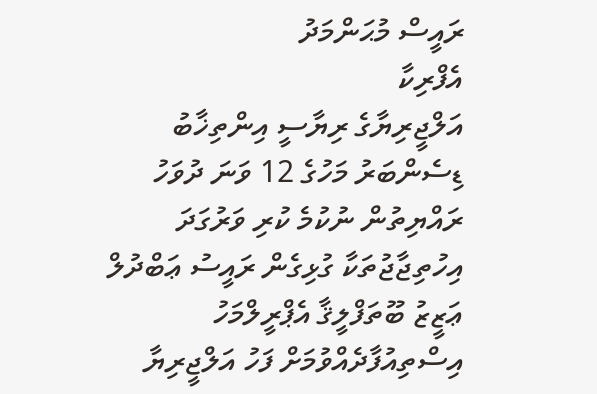ރައީސް މުޙަންމަދު
އެފްރިކާ
އަލްޖީރިޔާގެ ރިޔާސީ އިންތިޚާބު ޑިސެންބަރު މަހުގެ 12 ވަނަ ދުވަހު
ރައްޔިތުން ނުކުމެ ކުރި ވަރުގަދަ އިހުތިޖާޖުތަކާ ގުޅިގެން ރައީސު ޢަބްދުލް ޢަޒީޒު ބޫތަފްލީޤާ އެޕްރީލްމަހު އިސްތިއުފާދެއްވުމަށް ފަހު އަލްޖީރިޔާ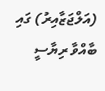(އަލްޖަޒާއިރު) ގައި ބާއްވާ ރިޔާސީ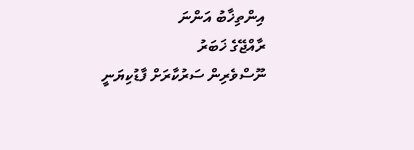އިންތިޚާބު އަންނަ
ރާއްޖޭގެ ޚަބަރު
ނޫސްވެރިން ސަރުކާރަށް ފާޑުކިޔަނީ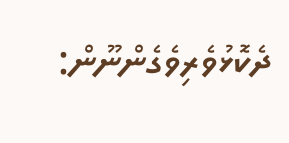ދެކޮޅުވެރިވެގެންނޫން: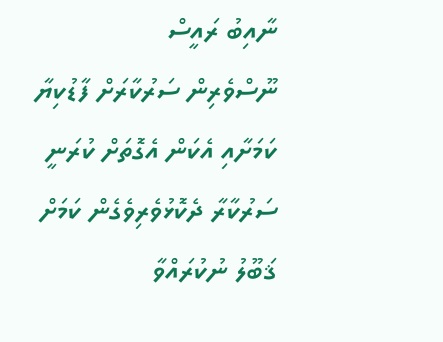ނާއިބު ރައީސް
ނޫސްވެރިން ސަރުކާރަށް ފާޑުކިޔާ ކަމަށާއި އެކަން އެގޮތަށް ކުރަނީ ސަރުކާރާ ދެކޮޅުވެރިވެގެން ކަމަށް ޤަބޫލު ނުކުރައްވާ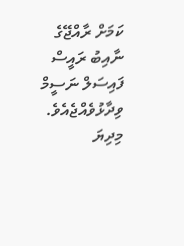ކަމަށް ރާއްޖޭގެ ނާއިބު ރައީސް ފައިސަލް ނަސީމް ވިދާޅުވެއްޖެއެވެ. މިދިޔަ